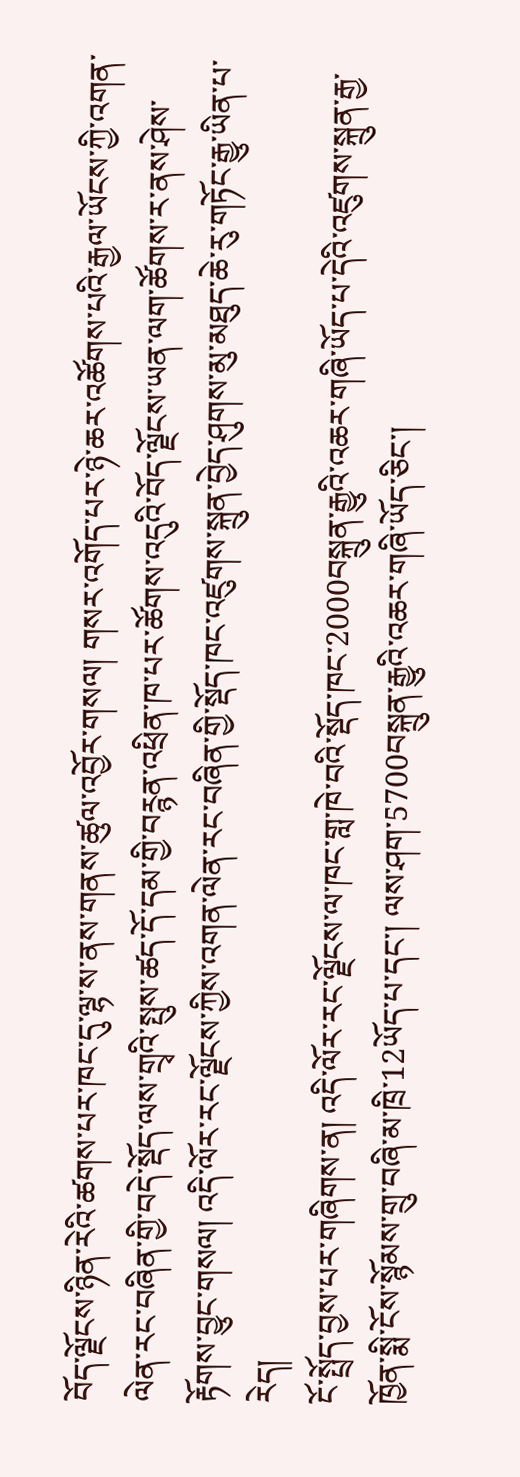བོད་ལྗོངས་ཉིན་རེའི་ཚགས་པར་ཁང་དུ་ལྷ་ས་ནས་གནས་ཚུལ་འབྱོར་གསལ། གསར་འགོད་པར་ཉེ་ཆར་འཚོགས་པའི་རྒྱལ་ཡོངས་ཀྱི་འགན་ལེན་རང་བཞིན་གྱི་བདེ་སྡོད་ལས་གྲྭའི་སྤུས་ཚད་དོ་དམ་གྱི་བཪྙན་འཕྲིན་ཁ་པར་ཚོགས་འདུའི་བོད་ལྗོངས་ཡན་ལག་ཚོགས་ར་ནས་ཤེས་རྟོགས་བྱུང་གསལ། འདི་ལོར་རང་ལྗོངས་ཀྱིས་འགན་ལེན་རང་བཞིན་གྱི་སྡོད་ཁང་འཛུགས་སྐྲུན་བྱེད་ཤུགས་མུ་མཐུད་ཆེ་རུ་གཏོང་རྒྱུ་ཡིན་པ་རེད།
ངོ་སྤྲོད་བྱས་པར་གཞིགས་ན། འདི་ལོར་རང་ལྗོངས་ལ་ཁང་གླ་ཁེ་བའི་སྡོད་ཁང་2000བསྐྲུན་རྒྱུའི་འཆར་གཞི་ཡོད་པ་དེའི་འཛུགས་སྐྲུན་རྒྱ་ཁྱོན་སྨི་ངོས་སྙོམས་གྲུ་བཞི་མ་ཁྲི་12ཡོད་པ་དང་། ལས་ཤག་5700བསྐྲུན་རྒྱུའི་འཆར་གཞི་ཡོད་ཅིང་།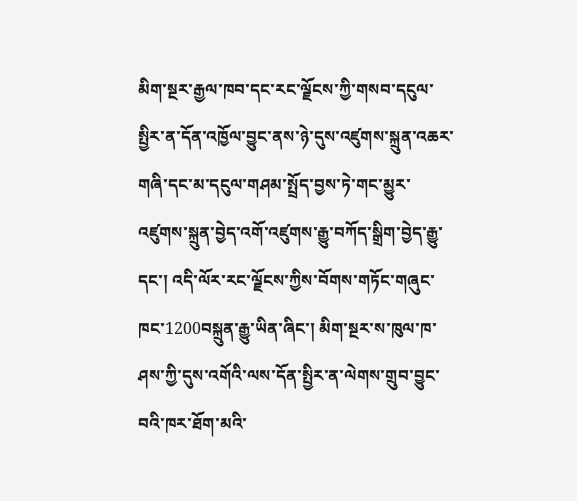མིག་སྔར་རྒྱལ་ཁབ་དང་རང་ལྗོངས་ཀྱི་གསབ་དངུལ་སྤྱིར་ན་དོན་འཁྱོལ་བྱུང་ནས་ཉེ་དུས་འཛུགས་སྐྲུན་འཆར་གཞི་དང་མ་དངུལ་གཤམ་སྤྲོད་བྱས་ཏེ་གང་མྱུར་འཛུགས་སྐྲུན་བྱེད་འགོ་འཛུགས་རྒྱུ་བཀོད་སྒྲིག་བྱེད་རྒྱུ་དང་། འདི་ལོར་རང་ལྗོངས་ཀྱིས་བོགས་གཏོང་གཞུང་ཁང་1200བསྐྲུན་རྒྱུ་ཡིན་ཞིང་། མིག་སྔར་ས་ཁུལ་ཁ་ཤས་ཀྱི་དུས་འགོའི་ལས་དོན་སྤྱིར་ན་ལེགས་གྲུབ་བྱུང་བའི་ཁར་ཐོག་མའི་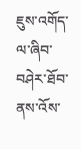ཇུས་འགོད་ལ་ཞིབ་བཤེར་ཐོབ་ནས་འོས་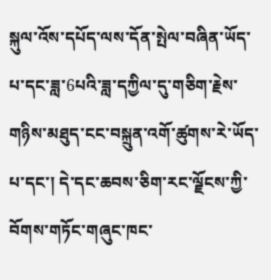སྐུལ་འོས་དཔོད་ལས་དོན་སྤེལ་བཞིན་ཡོད་པ་དང་ཟླ་6པའི་ཟླ་དཀྱིལ་དུ་གཅིག་རྗེས་གཉིས་མཐུད་ངང་བསྐྲུན་འགོ་ཚུགས་རེ་ཡོད་པ་དང་། དེ་དང་ཆབས་ཅིག་རང་ལྗོངས་ཀྱི་བོགས་གཏོང་གཞུང་ཁང་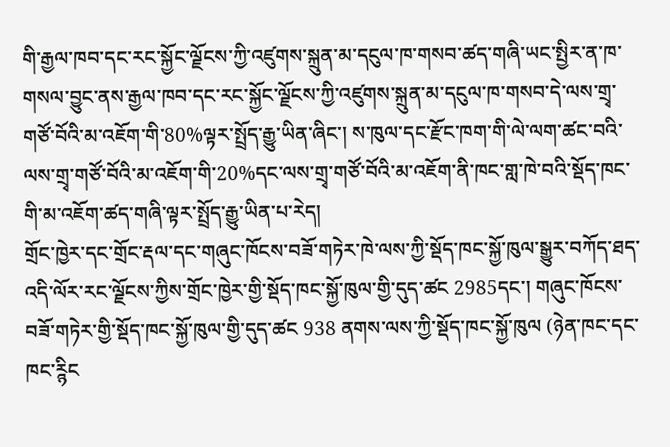གི་རྒྱལ་ཁབ་དང་རང་སྐྱོང་ལྗོངས་ཀྱི་འཛུགས་སྐྲུན་མ་དངུལ་ཁ་གསབ་ཚད་གཞི་ཡང་སྤྱིར་ན་ཁ་གསལ་བྱུང་ནས་རྒྱལ་ཁབ་དང་རང་སྐྱོང་ལྗོངས་ཀྱི་འཛུགས་སྐྲུན་མ་དངུལ་ཁ་གསབ་དེ་ལས་གྲྭ་གཙོ་བོའི་མ་འཇོག་གི་80%ལྟར་སྤྲོད་རྒྱུ་ཡིན་ཞིང་། ས་ཁུལ་དང་རྫོང་ཁག་གི་ལེ་ལག་ཚང་བའི་ལས་གྲྭ་གཙོ་བོའི་མ་འཇོག་གི་20%དང་ལས་གྲྭ་གཙོ་བོའི་མ་འཇོག་ནི་ཁང་གླ་ཁེ་བའི་སྡོད་ཁང་གི་མ་འཇོག་ཚད་གཞི་ལྟར་སྤྲོད་རྒྱུ་ཡིན་པ་རེད།
གྲོང་ཁྱེར་དང་གྲོང་རྡལ་དང་གཞུང་ཁོངས་བཟོ་གཏེར་ཁེ་ལས་ཀྱི་སྡོད་ཁང་སྐྱོ་ཁུལ་སྒྱུར་བཀོད་ཐད་འདི་ལོར་རང་ལྗོངས་ཀྱིས་གྲོང་ཁྱེར་གྱི་སྡོད་ཁང་སྐྱོ་ཁུལ་གྱི་དུད་ཚང 2985དང་། གཞུང་ཁོངས་བཟོ་གཏེར་གྱི་སྡོད་ཁང་སྐྱོ་ཁུལ་གྱི་དུད་ཚང 938 ནགས་ལས་ཀྱི་སྡོད་ཁང་སྐྱོ་ཁུལ (ཉེན་ཁང་དང་ཁང་ཪྙིང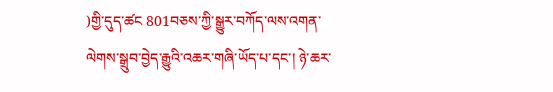)གྱི་དུད་ཚང 801བཅས་ཀྱི་སྒྱུར་བཀོད་ལས་འགན་ལེགས་སྒྲུབ་བྱེད་རྒྱུའི་འཆར་གཞི་ཡོད་པ་དང་། ཉེ་ཆར་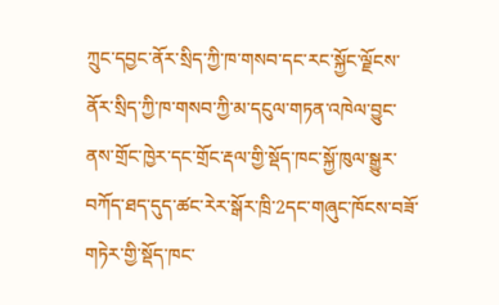ཀྲུང་དབྱང་ནོར་སྲིད་ཀྱི་ཁ་གསབ་དང་རང་སྐྱོང་ལྗོངས་ནོར་སྲིད་ཀྱི་ཁ་གསབ་ཀྱི་མ་དངུལ་གཏན་འཁེལ་བྱུང་ནས་གྲོང་ཁྱེར་དང་གྲོང་རྡལ་གྱི་སྡོད་ཁང་སྐྱོ་ཁུལ་སྒྱུར་བཀོད་ཐད་དུད་ཚང་རེར་སྒོར་ཁྲི་2དང་གཞུང་ཁོངས་བཟོ་གཏེར་གྱི་སྡོད་ཁང་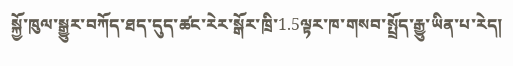སྐྱོ་ཁུལ་སྒྱུར་བཀོད་ཐད་དུད་ཚང་རེར་སྒོར་ཁྲི་1.5ལྟར་ཁ་གསབ་སྤྲོད་རྒྱུ་ཡིན་པ་རེད།